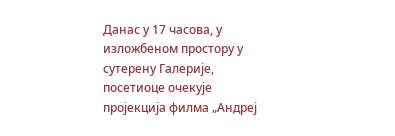Данас у 17 часова, у изложбеном простору у сутерену Галерије, посетиоце очекује пројекција филма „Андреј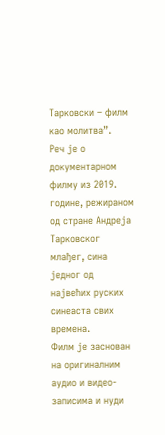Тарковски – филм као молитва”.
Реч је о документарном филму из 2019. године, режираном од стране Андреја Тарковског млађег, сина једног од највећих руских синеаста свих времена.
Филм је заснован на оригиналним аудио и видео-записима и нуди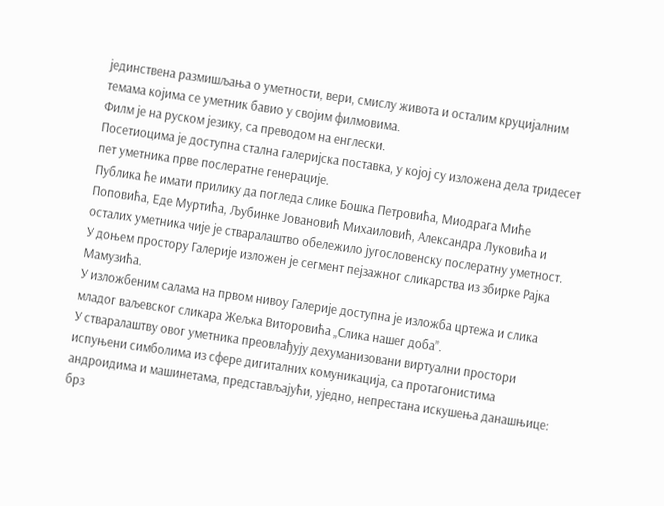јединствена размишљања о уметности, вери, смислу живота и осталим круцијалним темама којима се уметник бавио у својим филмовима.
Филм је на руском језику, са преводом на енглески.
Посетиоцима је доступна стална галеријска поставка, у којој су изложена дела тридесет пет уметника прве послератне генерације.
Публика ће имати прилику да погледа слике Бошка Петровића, Миодрага Миће Поповића, Еде Муртића, Љубинке Јовановић Михаиловић, Александра Луковића и осталих уметника чије је стваралаштво обележило југословенску послератну уметност.
У доњем простору Галерије изложен је сегмент пејзажног сликарства из збирке Рајка Мамузића.
У изложбеним салама на првом нивоу Галерије доступна је изложба цртежа и слика младог ваљевског сликара Жељка Виторовића „Слика нашег доба”.
У стваралаштву овог уметника преовлађују дехуманизовани виртуални простори испуњени симболима из сфере дигиталних комуникација, са протагонистима андроидима и машинетама, представљајући, уједно, непрестана искушења данашњице: брз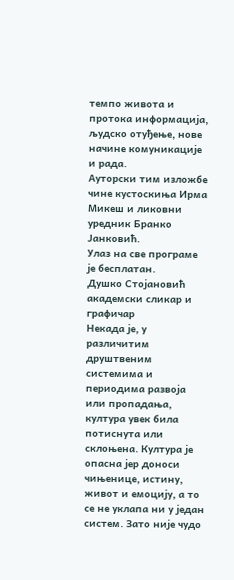темпо живота и протока информација, људско отуђење, нове начине комуникације и рада.
Ауторски тим изложбе чине кустоскиња Ирма Микеш и ликовни уредник Бранко Јанковић.
Улаз на све програме је бесплатан.
Душко Стојановић
академски сликар и графичар
Некада је, у различитим друштвеним системима и периодима развоја или пропадања, култура увек била потиснута или склоњена. Култура је опасна јер доноси чињенице, истину, живот и емоцију, а то се не уклапа ни у један систем. Зато није чудо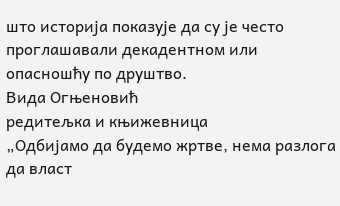што историја показује да су је често проглашавали декадентном или опасношћу по друштво.
Вида Огњеновић
редитељка и књижевница
„Одбијамо да будемо жртве, нема разлога да власт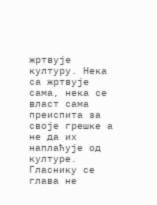жртвује културу. Нека са жртвује сама, нека се власт сама преиспита за своје грешке а не да их наплаћује од културе. Гласнику се глава не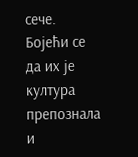сече. Бојећи се да их је култура препознала и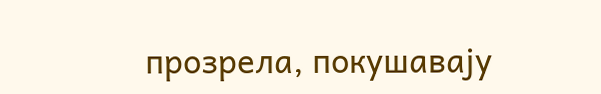прозрела, покушавају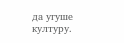да угуше културу.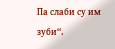Па слаби су им зуби“.